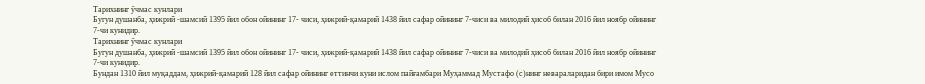Тарихнинг ӯчмас кунлари
Бугун душанба, ҳижрий -шамсий 1395 йил обон ойининг 17- чиси, ҳижрий-қамарий 1438 йил сафар ойининг 7-чиси ва милодий ҳисоб билан 2016 йил ноябр ойининг 7-чи кунидир.
Тарихнинг ӯчмас кунлари
Бугун душанба, ҳижрий -шамсий 1395 йил обон ойининг 17- чиси, ҳижрий-қамарий 1438 йил сафар ойининг 7-чиси ва милодий ҳисоб билан 2016 йил ноябр ойининг 7-чи кунидир.
Бундан 1310 йил муқаддам, ҳижрий-қамарий 128 йил сафар ойининг еттинчи куни ислом пайғамбари Муҳаммад Мустафо (с)нинг невараларидан бири имом Мусо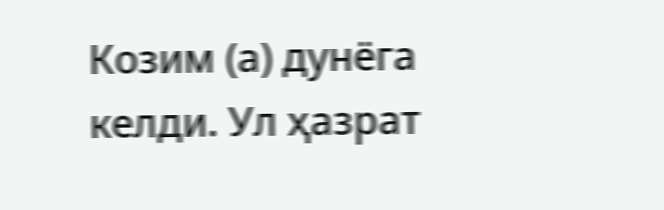Козим (а) дунёга келди. Ул ҳазрат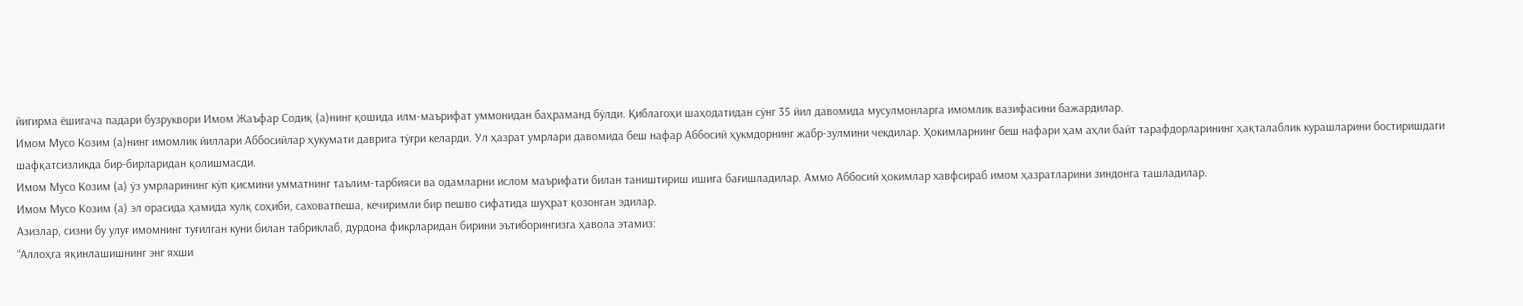йигирма ёшигача падари бузруквори Имом Жаъфар Содиқ (а)нинг қошида илм-маърифат уммонидан баҳраманд бӯлди. Қиблагоҳи шаҳодатидан сӯнг 35 йил давомида мусулмонларга имомлик вазифасини бажардилар.
Имом Мусо Козим (а)нинг имомлик йиллари Аббосийлар ҳукумати даврига тӯғри келарди. Ул ҳазрат умрлари давомида беш нафар Аббосий ҳукмдорнинг жабр-зулмини чекдилар. Ҳокимларнинг беш нафари ҳам аҳли байт тарафдорларининг ҳақталаблик курашларини бостиришдаги шафқатсизликда бир-бирларидан қолишмасди.
Имом Мусо Козим (а) ӯз умрларининг кӯп қисмини умматнинг таълим-тарбияси ва одамларни ислом маърифати билан таништириш ишига бағишладилар. Аммо Аббосий ҳокимлар хавфсираб имом ҳазратларини зиндонга ташладилар.
Имом Мусо Козим (а) эл орасида ҳамида хулқ соҳиби, саховатпеша, кечиримли бир пешво сифатида шуҳрат қозонган эдилар.
Азизлар, сизни бу улуғ имомнинг туғилган куни билан табриклаб, дурдона фикрларидан бирини эътиборингизга ҳавола этамиз:
“Аллоҳга яқинлашишнинг энг яхши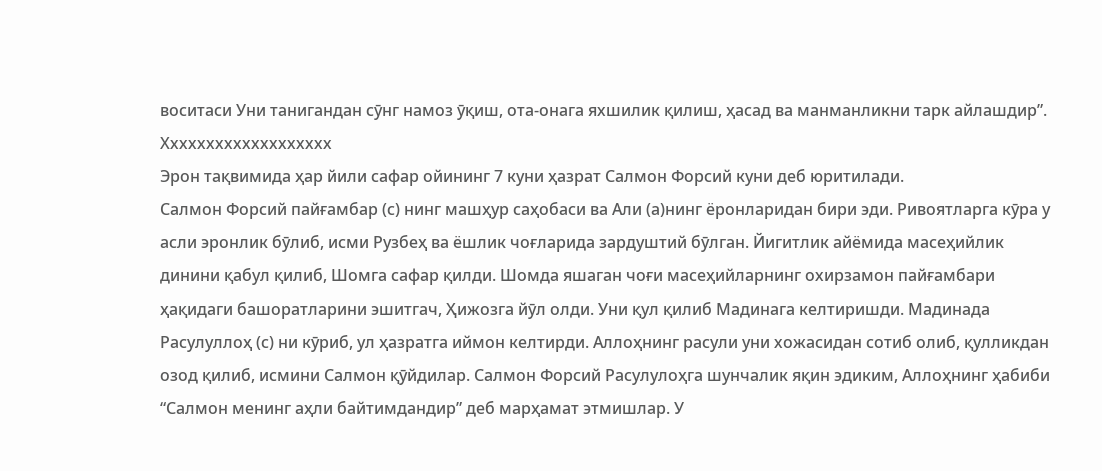воситаси Уни танигандан сӯнг намоз ӯқиш, ота-онага яхшилик қилиш, ҳасад ва манманликни тарк айлашдир”.
Ххххххххххххххххххх
Эрон тақвимида ҳар йили сафар ойининг 7 куни ҳазрат Салмон Форсий куни деб юритилади.
Салмон Форсий пайғамбар (с) нинг машҳур саҳобаси ва Али (а)нинг ёронларидан бири эди. Ривоятларга кӯра у асли эронлик бӯлиб, исми Рузбеҳ ва ёшлик чоғларида зардуштий бӯлган. Йигитлик айёмида масеҳийлик динини қабул қилиб, Шомга сафар қилди. Шомда яшаган чоғи масеҳийларнинг охирзамон пайғамбари ҳақидаги башоратларини эшитгач, Ҳижозга йӯл олди. Уни қул қилиб Мадинага келтиришди. Мадинада Расулуллоҳ (с) ни кӯриб, ул ҳазратга иймон келтирди. Аллоҳнинг расули уни хожасидан сотиб олиб, қулликдан озод қилиб, исмини Салмон қӯйдилар. Салмон Форсий Расулулоҳга шунчалик яқин эдиким, Аллоҳнинг ҳабиби “Салмон менинг аҳли байтимдандир” деб марҳамат этмишлар. У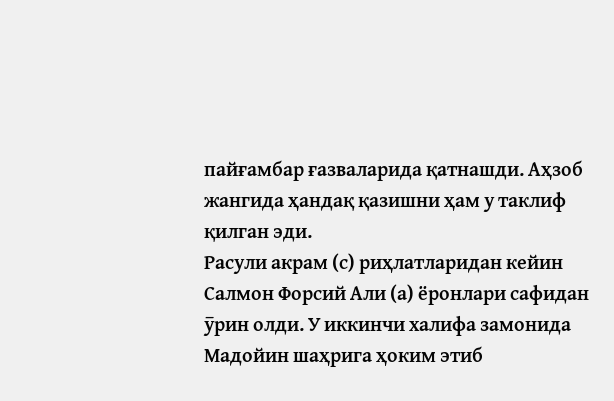пайғамбар ғазваларида қатнашди. Аҳзоб жангида ҳандақ қазишни ҳам у таклиф қилган эди.
Расули акрам (с) риҳлатларидан кейин Салмон Форсий Али (а) ёронлари сафидан ӯрин олди. У иккинчи халифа замонида Мадойин шаҳрига ҳоким этиб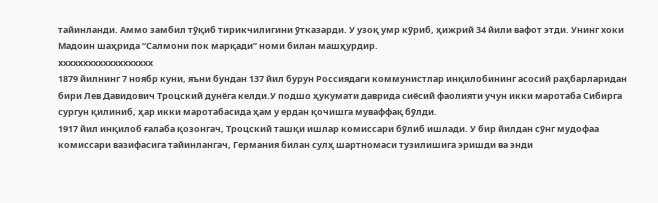тайинланди. Аммо замбил тӯқиб тирикчилигини ӯтказарди. У узоқ умр кӯриб, ҳижрий 34 йили вафот этди. Унинг хоки Мадоин шаҳрида “Салмони пок марқади” номи билан машҳурдир.
ххххххххххххххххххх
1879 йилнинг 7 ноябр куни, яъни бундан 137 йил бурун Россиядаги коммунистлар инқилобининг асосий раҳбарларидан бири Лев Давидович Троцский дунёга келди.У подшо ҳукумати даврида сиёсий фаолияти учун икки маротаба Сибирга сургун қилиниб, ҳар икки маротабасида ҳам у ердан қочишга муваффақ бӯлди.
1917 йил инқилоб ғалаба қозонгач, Троцский ташқи ишлар комиссари бӯлиб ишлади. У бир йилдан сӯнг мудофаа комиссари вазифасига тайинлангач, Германия билан сулҳ шартномаси тузилишига эришди ва энди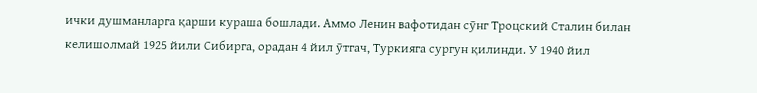ички душманларга қарши кураша бошлади. Аммо Ленин вафотидан сӯнг Троцский Сталин билан келишолмай 1925 йили Сибирга, орадан 4 йил ӯтгач, Туркияга сургун қилинди. У 1940 йил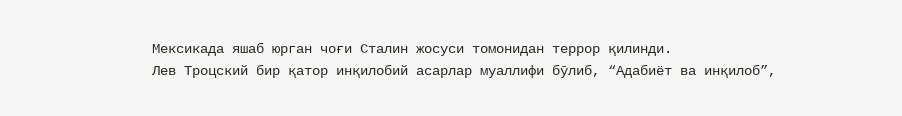Мексикада яшаб юрган чоғи Сталин жосуси томонидан террор қилинди.
Лев Троцский бир қатор инқилобий асарлар муаллифи бӯлиб, “Адабиёт ва инқилоб”,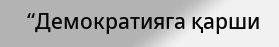“Демократияга қарши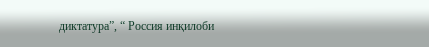диктатура”, “ Россия инқилоби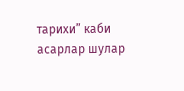тарихи” каби асарлар шулар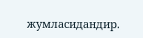жумласидандир.